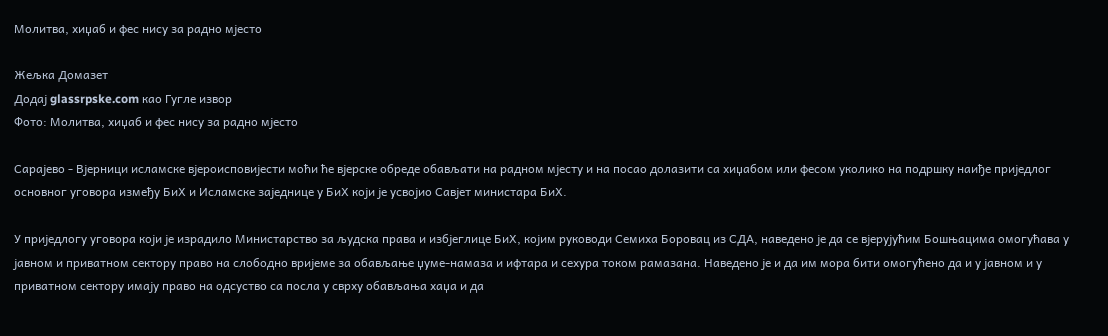Молитва, хиџаб и фес нису за радно мјесто

Жељка Домазет
Додај glassrpske.com као Гугле извор
Фото: Молитва, хиџаб и фес нису за радно мјесто

Сарајево - Вјерници исламске вјероисповијести моћи ће вјерске обреде обављати на радном мјесту и на посао долазити са хиџабом или фесом уколико на подршку наиђе приједлог основног уговора између БиХ и Исламске заједнице у БиХ који је усвојио Савјет министара БиХ.

У приједлогу уговора који је израдило Министарство за људска права и избјеглице БиХ, којим руководи Семиха Боровац из СДА, наведено је да се вјерујућим Бошњацима омогућава у јавном и приватном сектору право на слободно вријеме за обављање џуме-намаза и ифтара и сехура током рамазана. Наведено је и да им мора бити омогућено да и у јавном и у приватном сектору имају право на одсуство са посла у сврху обављања хаџа и да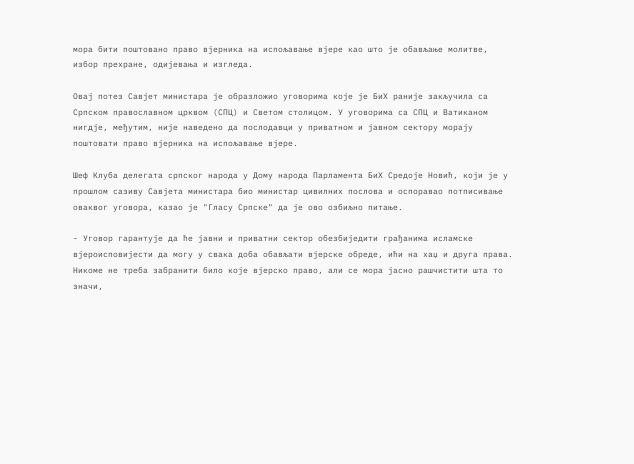мора бити поштовано право вјерника на испољавање вјере као што је обављање молитве, избор прехране, одијевања и изгледа.

Овај потез Савјет министара је образложио уговорима које је БиХ раније закључила са Српском православном црквом (СПЦ) и Светом столицом. У уговорима са СПЦ и Ватиканом нигдје, међутим, није наведено да послодавци у приватном и јавном сектору морају поштовати право вјерника на испољавање вјере.

Шеф Клуба делегата српског народа у Дому народа Парламента БиХ Средоје Новић, који је у прошлом сазиву Савјета министара био министар цивилних послова и оспоравао потписивање оваквог уговора, казао је "Гласу Српске" да је ово озбиљно питање.

- Уговор гарантује да ће јавни и приватни сектор обезбиједити грађанима исламске вјероисповијести да могу у свака доба обављати вјерске обреде, ићи на хаџ и друга права. Никоме не треба забранити било које вјерско право, али се мора јасно рашчистити шта то значи,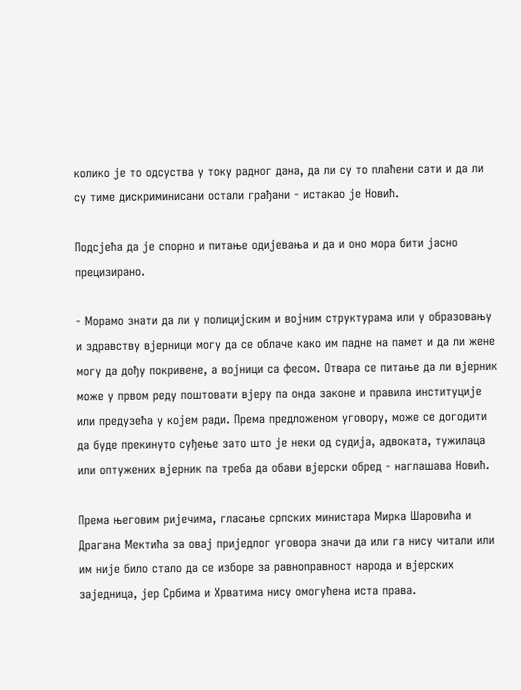колико је то одсуства у току радног дана, да ли су то плаћени сати и да ли су тиме дискриминисани остали грађани - истакао је Новић.

Подсјећа да је спорно и питање одијевања и да и оно мора бити јасно прецизирано.

- Морамо знати да ли у полицијским и војним структурама или у образовању и здравству вјерници могу да се облаче како им падне на памет и да ли жене могу да дођу покривене, а војници са фесом. Отвара се питање да ли вјерник може у првом реду поштовати вјеру па онда законе и правила институције или предузећа у којем ради. Према предложеном уговору, може се догодити да буде прекинуто суђење зато што је неки од судија, адвоката, тужилаца или оптужених вјерник па треба да обави вјерски обред - наглашава Новић.

Према његовим ријечима, гласање српских министара Мирка Шаровића и Драгана Мектића за овај приједлог уговора значи да или га нису читали или им није било стало да се изборе за равноправност народа и вјерских заједница, јер Србима и Хрватима нису омогућена иста права.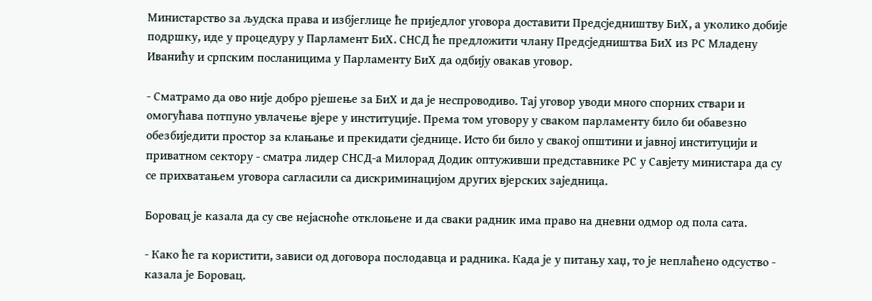Министарство за људска права и избјеглице ће приједлог уговора доставити Предсједништву БиХ, а уколико добије подршку, иде у процедуру у Парламент БиХ. СНСД ће предложити члану Предсједништва БиХ из РС Младену Иванићу и српским посланицима у Парламенту БиХ да одбију овакав уговор.

- Сматрамо да ово није добро рјешење за БиХ и да је неспроводиво. Тај уговор уводи много спорних ствари и омогућава потпуно увлачење вјере у институције. Према том уговору у сваком парламенту било би обавезно обезбиједити простор за клањање и прекидати сједнице. Исто би било у свакој општини и јавној институцији и приватном сектору - сматра лидер СНСД-а Милорад Додик оптуживши представнике РС у Савјету министара да су се прихватањем уговора сагласили са дискриминацијом других вјерских заједница.

Боровац је казала да су све нејасноће отклоњене и да сваки радник има право на дневни одмор од пола сата.

- Како ће га користити, зависи од договора послодавца и радника. Када је у питању хаџ, то је неплаћено одсуство - казала је Боровац.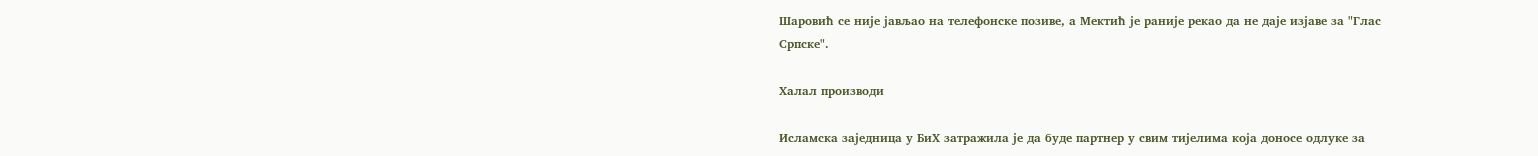Шаровић се није јављао на телефонске позиве, а Мектић је раније рекао да не даје изјаве за "Глас Српске".

Халал производи

Исламска заједница у БиХ затражила је да буде партнер у свим тијелима која доносе одлуке за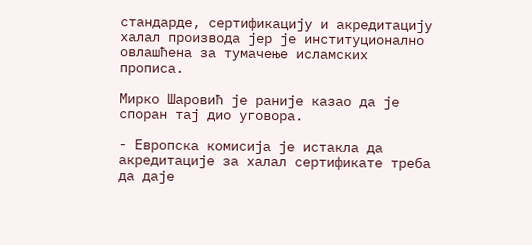стандарде, сертификацију и акредитацију халал производа јер је институционално овлашћена за тумачење исламских прописа.

Мирко Шаровић је раније казао да је споран тај дио уговора.

- Европска комисија је истакла да акредитације за халал сертификате треба да даје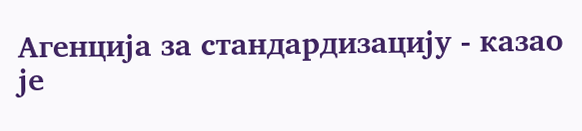Агенција за стандардизацију - казао је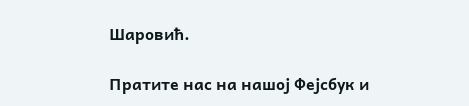Шаровић.

Пратите нас на нашој Фејсбук и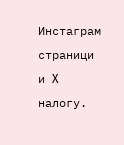Инстаграм страници и X налогу.